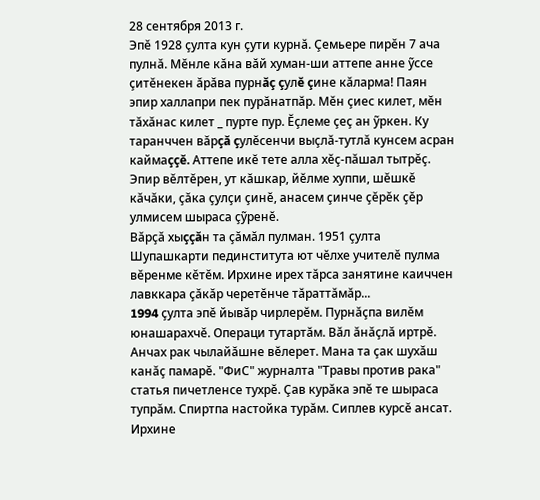28 сентября 2013 г.
Эпĕ 1928 çулта кун çути курнă. Çемьере пирĕн 7 ача пулнă. Мĕнле кăна вăй хуман-ши аттепе анне ỹссе çитĕнекен ăрăва пурнăç çулĕ çине кăларма! Паян эпир халлапри пек пурăнатпăр. Мĕн çиес килет, мĕн тăхăнас килет _ пурте пур. Ĕçлеме çеç ан ỹркен. Ку таранччен вăрçă çулĕсенчи выçлă-тутлă кунсем асран каймаççĕ. Аттепе икĕ тете алла хĕç-пăшал тытрĕç. Эпир вĕлтĕрен, ут кăшкар, йĕлме хуппи, шĕшкĕ кăчăки, çăка çулçи çинĕ, анасем çинче çĕрĕк çĕр улмисем шыраса çỹренĕ.
Вăрçă хыççăн та çăмăл пулман. 1951 çулта Шупашкарти пединститута ют чĕлхе учителĕ пулма вĕренме кĕтĕм. Ирхине ирех тăрса занятине каиччен лавккара çăкăр черетĕнче тăраттăмăр...
1994 çулта эпĕ йывăр чирлерĕм. Пурнăçпа вилĕм юнашарахчĕ. Операци тутартăм. Вăл ăнăçлă иртрĕ. Анчах рак чылайăшне вĕлерет. Мана та çак шухăш канăç памарĕ. "ФиС" журналта "Травы против рака" статья пичетленсе тухрĕ. Çав курăка эпĕ те шыраса тупрăм. Спиртпа настойка турăм. Сиплев курсĕ ансат. Ирхине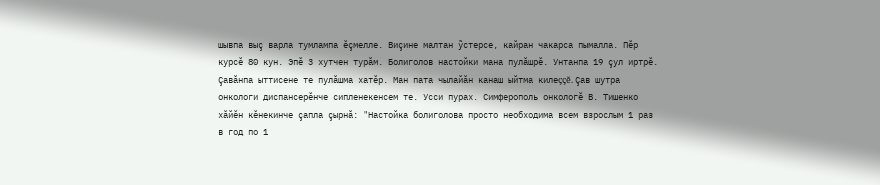шывпа выç варла тумлампа ĕçмелле. Виçине малтан ỹстерсе, кайран чакарса пымалла. Пĕр курсĕ 80 кун. Эпĕ 3 хутчен турăм. Болиголов настойки мана пулăшрĕ. Унтанпа 19 çул иртрĕ. Çавăнпа ыттисене те пулăшма хатĕр. Ман пата чылайăн канаш ыйтма килеççĕ. Çав шутра онкологи диспансерĕнче сипленекенсем те. Усси пурах. Симферополь онкологĕ В. Тишенко хăйĕн кĕнекинче çапла çырнă: "Настойка болиголова просто необходима всем взрослым 1 раз в год по 1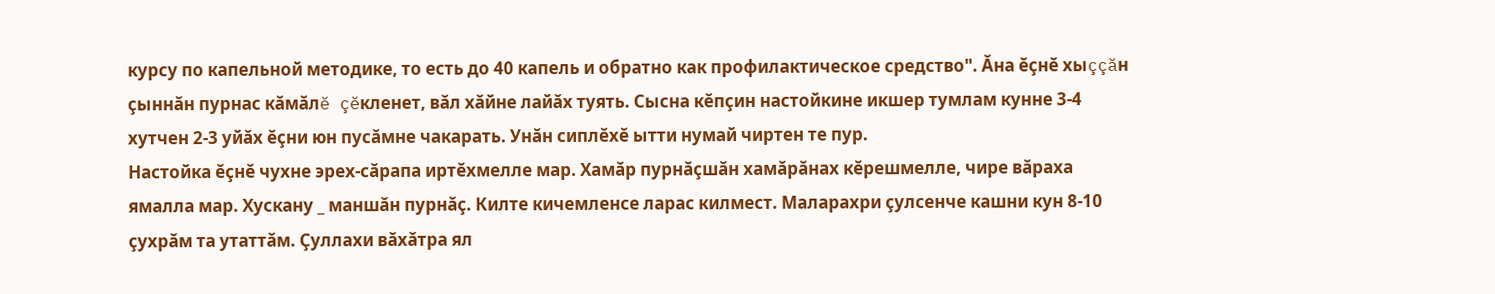курсу по капельной методике, то есть до 40 капель и обратно как профилактическое средство". Ăна ĕçнĕ хыççăн çыннăн пурнас кăмăлĕ çĕкленет, вăл хăйне лайăх туять. Сысна кĕпçин настойкине икшер тумлам кунне 3-4 хутчен 2-3 уйăх ĕçни юн пусăмне чакарать. Унăн сиплĕхĕ ытти нумай чиртен те пур.
Настойка ĕçнĕ чухне эрех-сăрапа иртĕхмелле мар. Хамăр пурнăçшăн хамăрăнах кĕрешмелле, чире вăраха ямалла мар. Хускану _ маншăн пурнăç. Килте кичемленсе ларас килмест. Маларахри çулсенче кашни кун 8-10 çухрăм та утаттăм. Çуллахи вăхăтра ял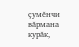çумĕнчи вăрмана курăк,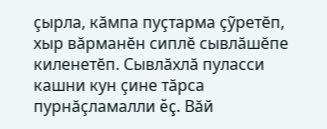çырла, кăмпа пуçтарма çỹретĕп, хыр вăрманĕн сиплĕ сывлăшĕпе киленетĕп. Сывлăхлă пуласси кашни кун çине тăрса пурнăçламалли ĕç. Вăй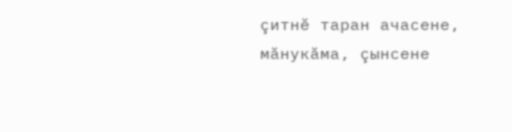çитнĕ таран ачасене, мăнукăма, çынсене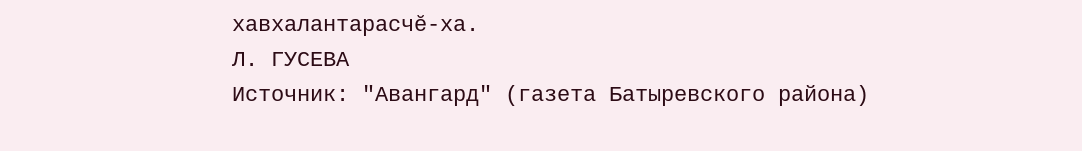хавхалантарасчĕ-ха.
Л. ГУСЕВА
Источник: "Авангард" (газета Батыревского района)